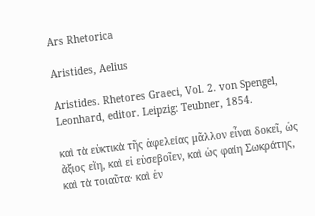Ars Rhetorica

Aristides, Aelius

Aristides. Rhetores Graeci, Vol. 2. von Spengel, Leonhard, editor. Leipzig: Teubner, 1854.

καὶ τὰ εὐκτικὰ τῆς ἀφελείας μᾶλλον εἶναι δοκεῖ, ὡς ἄξιος εἴη, καὶ εἰ εὐσεβοῖεν, καὶ ὡς φαίη Σωκράτης, καὶ τὰ τοιαῦτα· καὶ ἐν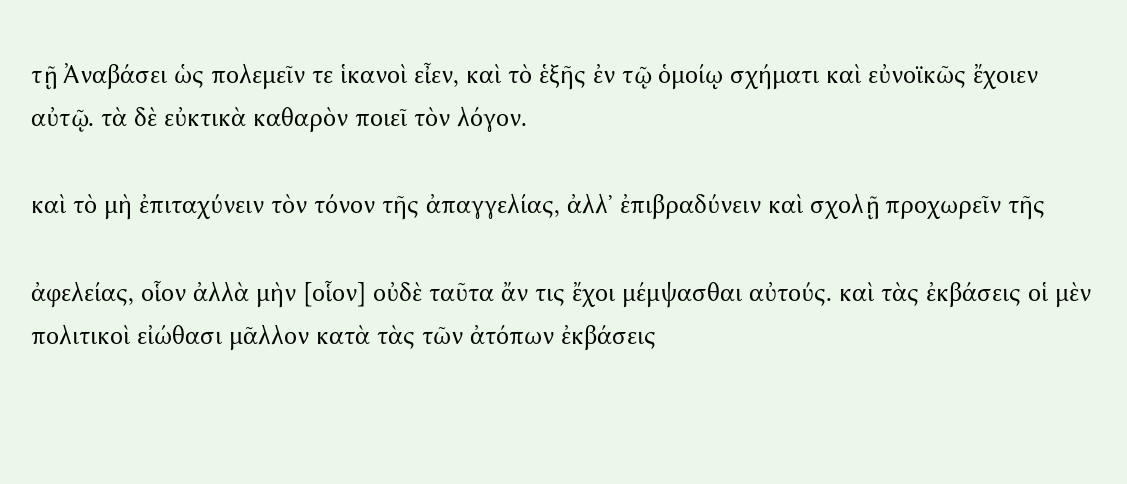τῇ Ἀναβάσει ὡς πολεμεῖν τε ἱκανοὶ εἶεν, καὶ τὸ ἑξῆς ἐν τῷ ὁμοίῳ σχήματι καὶ εὐνοϊκῶς ἔχοιεν αὐτῷ. τὰ δὲ εὐκτικὰ καθαρὸν ποιεῖ τὸν λόγον.

καὶ τὸ μὴ ἐπιταχύνειν τὸν τόνον τῆς ἀπαγγελίας, ἀλλʼ ἐπιβραδύνειν καὶ σχολῇ προχωρεῖν τῆς

ἀφελείας, οἷον ἀλλὰ μὴν [οἷον] οὐδὲ ταῦτα ἄν τις ἔχοι μέμψασθαι αὐτούς. καὶ τὰς ἐκβάσεις οἱ μὲν πολιτικοὶ εἰώθασι μᾶλλον κατὰ τὰς τῶν ἀτόπων ἐκβάσεις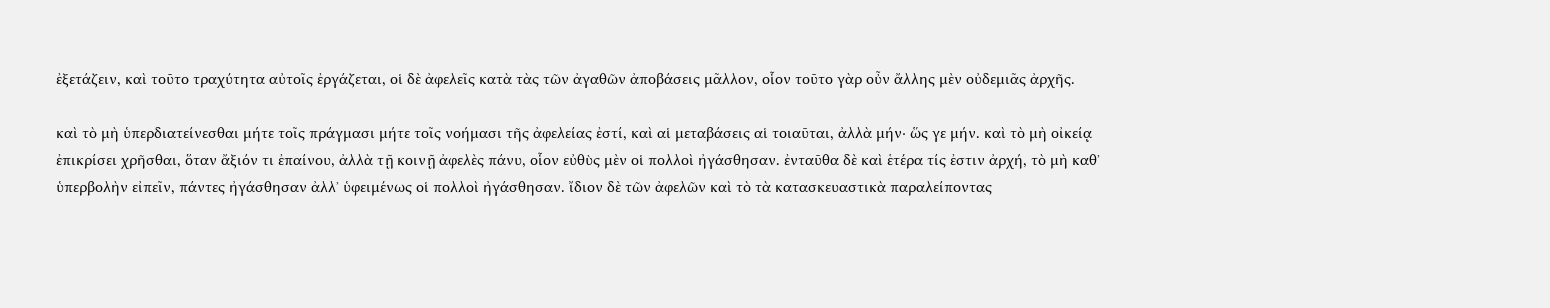ἐξετάζειν, καὶ τοῦτο τραχύτητα αὐτοῖς ἐργάζεται, οἱ δὲ ἀφελεῖς κατὰ τὰς τῶν ἀγαθῶν ἀποβάσεις μᾶλλον, οἷον τοῦτο γὰρ οὖν ἄλλης μὲν οὐδεμιᾶς ἀρχῆς.

καὶ τὸ μὴ ὑπερδιατείνεσθαι μήτε τοῖς πράγμασι μήτε τοῖς νοήμασι τῆς ἀφελείας ἐστί, καὶ αἱ μεταβάσεις αἱ τοιαῦται, ἀλλὰ μήν· ὥς γε μήν. καὶ τὸ μὴ οἰκείᾳ ἐπικρίσει χρῆσθαι, ὅταν ἄξιόν τι ἐπαίνου, ἀλλὰ τῇ κοινῇ ἀφελὲς πάνυ, οἷον εὐθὺς μὲν οἱ πολλοὶ ἠγάσθησαν. ἐνταῦθα δὲ καὶ ἑτέρα τίς ἐστιν ἀρχή, τὸ μὴ καθʼ ὑπερβολὴν εἰπεῖν, πάντες ἠγάσθησαν ἀλλʼ ὑφειμένως οἱ πολλοὶ ἠγάσθησαν. ἴδιον δὲ τῶν ἀφελῶν καὶ τὸ τὰ κατασκευαστικὰ παραλείποντας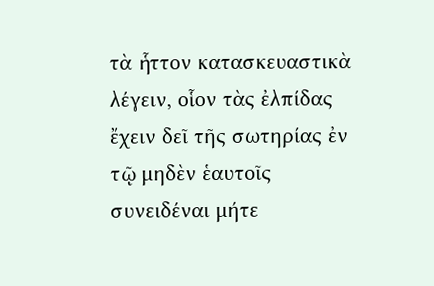τὰ ἧττον κατασκευαστικὰ λέγειν, οἷον τὰς ἐλπίδας ἔχειν δεῖ τῆς σωτηρίας ἐν τῷ μηδὲν ἑαυτοῖς συνειδέναι μήτε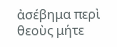ἀσέβημα περὶ θεοὺς μήτε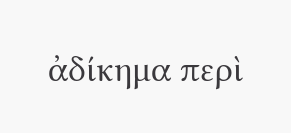ἀδίκημα περὶ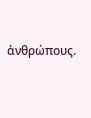ἀνθρώπους.